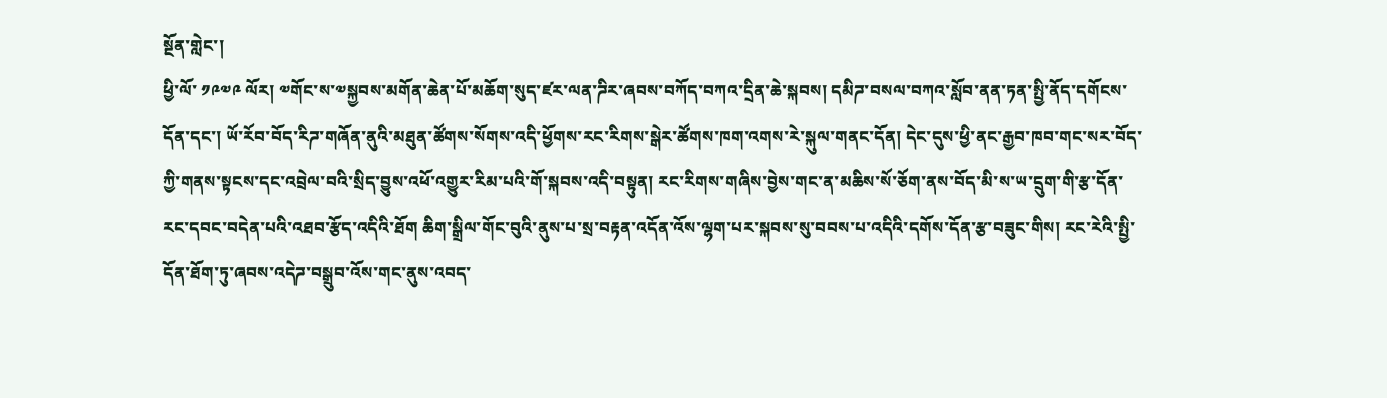སྔོན་གླེང་།
ཕྱི་ལོ་ ༡༩༧༩ ལོར། ༧གོང་ས་༧སྐྱབས་མགོན་ཆེན་པོ་མཆོག་སུད་ཛར་ལན་ཌིར་ཞབས་བཀོད་བཀའ་དྲིན་ཆེ་སྐབས། དམིཌ་བསལ་བཀའ་སློབ་ནན་ཏན་སྤྱི་ནོད་དགོངས་དོན་དང་། ཡོ་རོབ་བོད་རིཌ་གཞོན་ནུའི་མཐུན་ཚོགས་སོགས་འདི་ཕྱོགས་རང་རིགས་སྒེར་ཚོགས་ཁག་འགས་རེ་སྐུལ་གནང་དོན། དེང་དུས་ཕྱི་ནང་རྒྱབ་ཁབ་གང་སར་བོད་ཀྱི་གནས་སྟངས་དང་འབྲེལ་བའི་སྲིད་བྱུས་འཕོ་འགྱུར་རིམ་པའི་གོ་སྐབས་འདི་བསྟུན། རང་རིགས་གཞིས་བྱེས་གང་ན་མཆིས་སོ་ཅོག་ནས་བོད་མི་ས་ཡ་དྲུག་གི་རྩ་དོན་རང་དབང་བདེན་པའི་འཐབ་རྩོད་འདིའི་ཐོག ཆིག་སྒྲིལ་གོང་བུའི་ནུས་པ་སྲ་བརྟན་འདོན་འོས་ལྷག་པར་སྐབས་སུ་བབས་པ་འདིའི་དགོས་དོན་རྩ་བཟུང་གིས། རང་རེའི་སྤྱི་དོན་ཐོག་ཏུ་ཞབས་འདེཌ་བསྒྲུབ་འོས་གང་ནུས་འབད་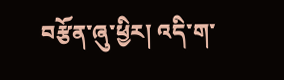བརྩོན་ཞུ་ཕྱིར། འདི་ག་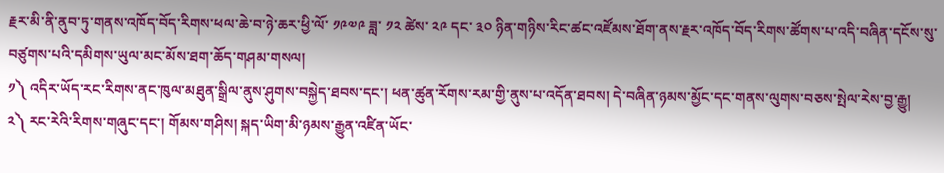རྗར་མི་ནི་ནུབ་ཏུ་གནས་འཁོད་བོད་རིགས་ཕལ་ཆེ་བ་ཉེ་ཆར་ཕྱི་ལོ་ ༡༩༧༩ ཟླ་ ༡༢ ཚེས་ ༢༩ དང་ ༣༠ ཉིན་གཉིས་རིང་ཚང་འཛོམས་ཐོག་ནས་རྗར་འཁོད་བོད་རིགས་ཚོགས་པ་འདི་བཞིན་དངོས་སུ་བཙུགས་པའི་དམིགས་ཡུལ་མང་མོས་ཐག་ཆོད་གཤམ་གསལ།
༡༽ འདིར་ཡོད་རང་རིགས་ནང་ཁུལ་མཐུན་སྒྲིལ་ནུས་ཤུགས་བསྐྱེད་ཐབས་དང་། ཕན་ཚུན་རོགས་རམ་གྱི་ནུས་པ་འདོན་ཐབས། དེ་བཞིན་ཉམས་མྱོང་དང་གནས་ལུགས་བཅས་སྤེལ་རེས་བྱ་རྒྱུ།
༢༽ རང་རེའི་རིགས་གཞུང་དང་། གོམས་གཤིས། སྐད་ཡིག་མི་ཉམས་རྒྱུན་འཛིན་ཡོང་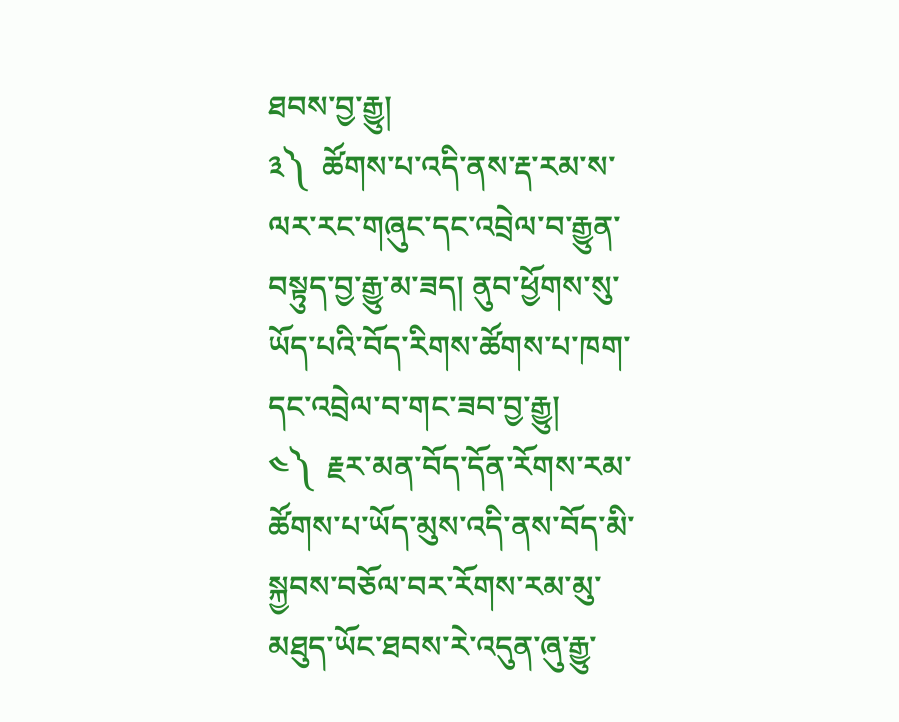ཐབས་བྱ་རྒྱུ།
༣༽  ཚོགས་པ་འདི་ནས་རྡ་རམ་ས་ལར་རང་གཞུང་དང་འབྲེལ་བ་རྒྱུན་བསྟུད་བྱ་རྒྱུ་མ་ཟད། ནུབ་ཕྱོགས་སུ་ཡོད་པའི་བོད་རིགས་ཚོགས་པ་ཁག་དང་འབྲེལ་བ་གང་ཟབ་བྱ་རྒྱུ།
༤༽  རྗར་མན་བོད་དོན་རོགས་རམ་ཚོགས་པ་ཡོད་མུས་འདི་ནས་བོད་མི་སྐྱབས་བཅོལ་བར་རོགས་རམ་མུ་མཐུད་ཡོང་ཐབས་རེ་འདུན་ཞུ་རྒྱུ་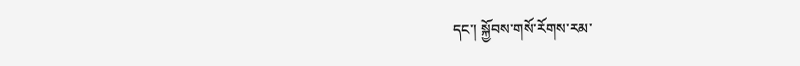དང་། སྐྱོབས་གསོ་རོགས་རམ་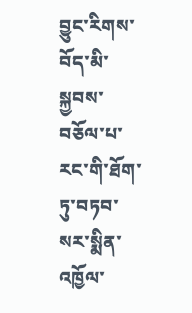བྱུང་རིགས་བོད་མི་སྐྱབས་བཅོལ་པ་རང་གི་ཐོག་ཏུ་བཏབ་སར་སྨིན་འཁྱོལ་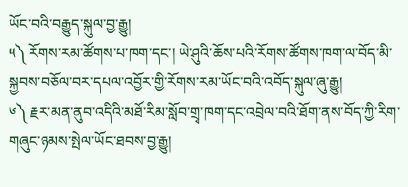ཡོང་བའི་བརྒྱུད་སྐུལ་བྱ་རྒྱུ།
༥༽ རོགས་རམ་ཚོགས་པ་ཁག་དང་། ཡེ་ཤུའི་ཆོས་པའི་རོགས་ཚོགས་ཁག་ལ་བོད་མི་སྐྱབས་བཅོལ་བར་དཔལ་འབྱོར་གྱི་རོགས་རམ་ཡོང་བའི་འབོད་སྐུལ་ཞུ་རྒྱུ།
༦༽ རྗར་མན་ནུབ་འདིའི་མཐོ་རིམ་སློབ་གྲྭ་ཁག་དང་འབྲེལ་བའི་ཐོག་ནས་བོད་ཀྱི་རིག་གཞུང་ཉམས་སྤེལ་ཡོང་ཐབས་བྱ་རྒྱུ།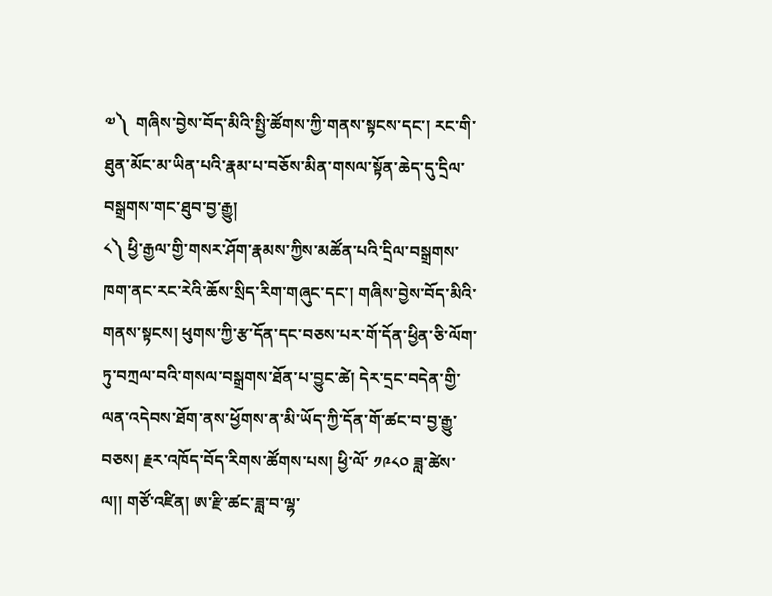༧༽  གཞིས་བྱེས་བོད་མིའི་སྤྱི་ཚོགས་ཀྱི་གནས་སྟངས་དང་། རང་གི་ཐུན་མོང་མ་ཡིན་པའི་རྣམ་པ་བཅོས་མིན་གསལ་སྟོན་ཆེད་དུ་དྲིལ་བསྒྲགས་གང་ཐུབ་བྱ་རྒྱུ།
༨༽ ཕྱི་རྒྱལ་གྱི་གསར་ཤོག་རྣམས་ཀྱིས་མཚོན་པའི་དྲིལ་བསྒྲགས་ཁག་ནང་རང་རེའི་ཆོས་སྲིད་རིག་གཞུང་དང་། གཞིས་བྱེས་བོད་མིའི་གནས་སྟངས། ཕུགས་ཀྱི་རྩ་དོན་དང་བཅས་པར་གོ་དོན་ཕྱིན་ཅི་ལོག་ཏུ་བཀྲལ་བའི་གསལ་བསྒྲགས་ཐོན་པ་བྱུང་ཚེ། དེར་དྲང་བདེན་གྱི་ལན་འདེབས་ཐོག་ནས་ཕྱོགས་ན་མི་ཡོད་ཀྱི་དོན་གོ་ཚང་བ་བྱ་རྒྱུ་བཅས། རྗར་འཁོད་བོད་རིགས་ཚོགས་པས། ཕྱི་ལོ་ ༡༩༨༠ ཟླ་ཚེས་ལ།། གཙོ་འཛིན། ཨ་རྫི་ཚང་ཟླ་བ་ལྷ་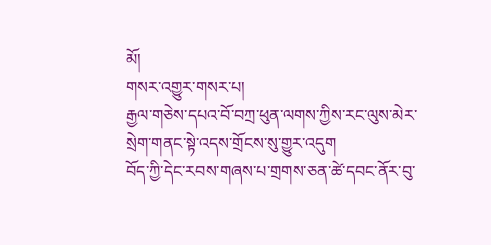མོ།
གསར་འགྱུར་གསར་པ།
རྒྱལ་གཅེས་དཔའ་བོ་བཀྲ་ཕུན་ལགས་ཀྱིས་རང་ལུས་མེར་སྲེག་གནང་སྟེ་འདས་གྲོངས་སུ་གྱུར་འདུག
བོད་ཀྱི་དེང་རབས་གཞས་པ་གྲགས་ཅན་ཚེ་དབང་ནོར་བུ་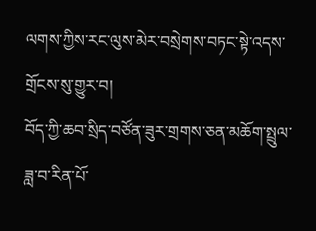ལགས་ཀྱིས་རང་ལུས་མེར་བསྲེགས་བཏང་སྟེ་འདས་གྲོངས་སུ་གྱུར་བ།
བོད་ཀྱི་ཆབ་སྲིད་བཙོན་ཟུར་གྲགས་ཅན་མཆོག་སྤྲུལ་ཟླ་བ་རིན་པོ་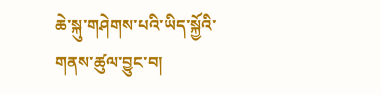ཆེ་སྐུ་གཤེགས་པའི་ཡིད་སྐྱོའི་གནས་ཚུལ་བྱུང་བ།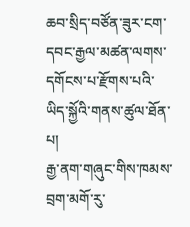ཆབ་སྲིད་བཙོན་ཟུར་ངག་དབང་རྒྱལ་མཚན་ལགས་དགོངས་པ་རྫོགས་པའི་ཡིད་སྐྱོའི་གནས་ཚུལ་ཐོན་པ།
རྒྱ་ནག་གཞུང་གིས་ཁམས་བྲག་མགོ་རུ་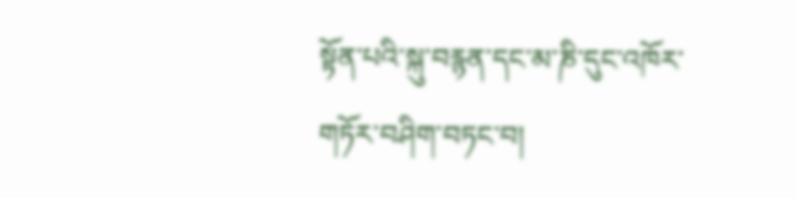སྟོན་པའི་སྐུ་བརྙན་དང་མ་ཎི་དུང་འཁོར་གཏོར་བཤིག་བཏང་བ།